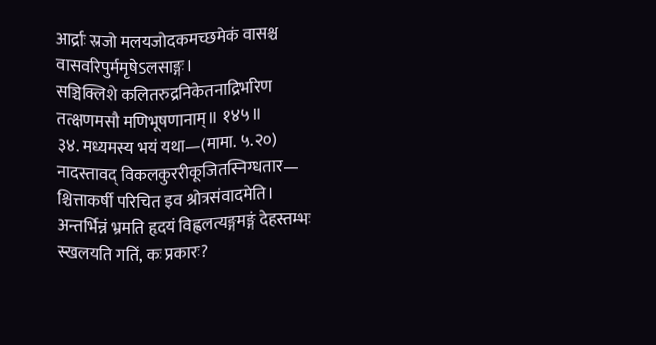आर्द्राः स्रजो मलयजोदकमच्छमेकं वासश्च वासवरिपुर्ममृषेऽलसाङ्गः।
सञ्चिक्लिशे कलितरुद्रनिकेतनाद्रिर्भारेण तत्क्षणमसौ मणिभूषणानाम्॥ १४५॥
३४. मध्यमस्य भयं यथा—(मामा. ५.२०)
नादस्तावद् विकलकुररीकूजितस्निग्धतार— श्चित्ताकर्षी परिचित इव श्रोत्रसंवादमेति।
अन्तर्भिन्नं भ्रमति हृदयं विह्वलत्यङ्गमङ्गं देहस्तम्भः स्खलयति गतिं, कः प्रकारः?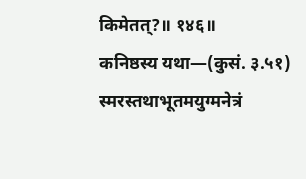किमेतत्?॥ १४६॥
कनिष्ठस्य यथा—(कुसं. ३.५१)
स्मरस्तथाभूतमयुग्मनेत्रं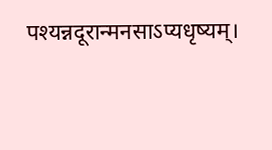पश्यन्नदूरान्मनसाऽप्यधृष्यम्।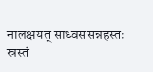नालक्षयत् साध्वससन्नहस्तः स्रस्तं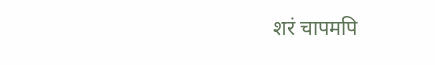शरं चापमपि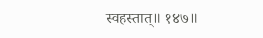स्वहस्तात्॥ १४७॥